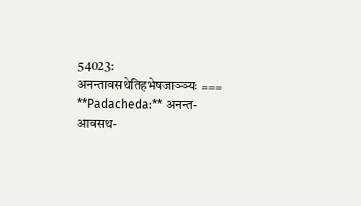54023: अनन्तावसथेतिहभेषजाञ्ञ्यः === **Padacheda:** अनन्त-आवसथ-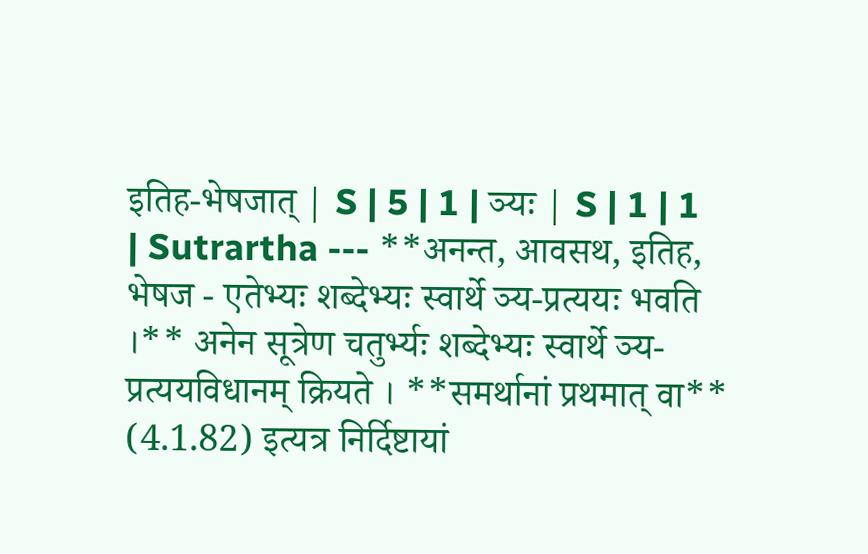इतिह-भेषजात् | S | 5 | 1 | ञ्यः | S | 1 | 1 | Sutrartha --- **अनन्त, आवसथ, इतिह, भेषज - एतेभ्यः शब्देभ्यः स्वार्थे ञ्य-प्रत्ययः भवति ।** अनेन सूत्रेण चतुर्भ्यः शब्देभ्यः स्वार्थे ञ्य-प्रत्ययविधानम् क्रियते । **समर्थानां प्रथमात् वा** (4.1.82) इत्यत्र निर्दिष्टायां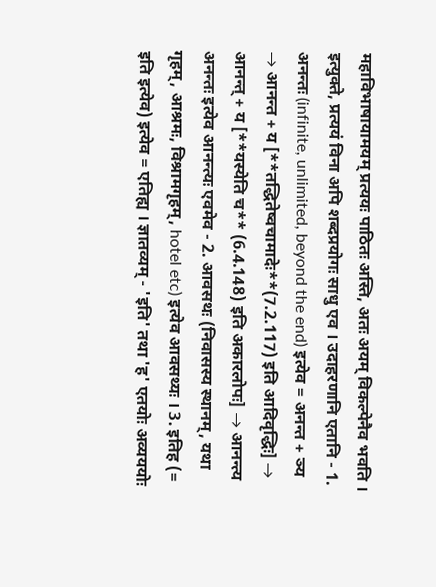महाविभाषायामयम् प्रत्ययः पाठितः अस्ति, अतः अयम् विकल्पेनैव भवति । इत्युक्ते, प्रत्ययं विना अपि शब्दप्रयोगः साधु एव । उदाहरणानि एतानि - 1. अनन्तः (infinite, unlimited, beyond the end) इत्येव = अनन्त + ञ्य → आनन्त + य [**तद्धितेष्वचामादेः**(7.2.117) इति आदिवृद्धिः] → आनन्त् + य [**यस्येति च** (6.4.148) इति अकारलोपः] → आनन्त्य अनन्तः इत्येव आनन्त्यः एवमेव - 2. आवसथः (निवासस्य स्थानम्, यथा गृहम्, आश्रमः, विश्रामगृहम्, hotel etc) इत्येव आवसथ्यः । 3. इतिह (= इति इत्येव) इत्येव = एतिह्य । ज्ञातव्यम् - 'इति' तथा 'ह' एतयोः अव्यययोः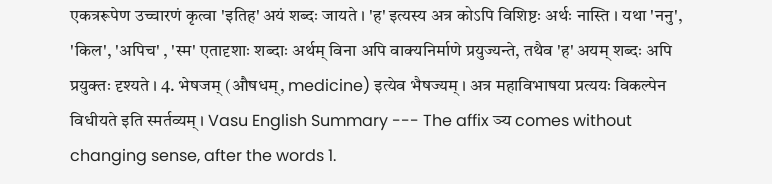एकत्ररूपेण उच्चारणं कृत्वा 'इतिह' अयं शब्दः जायते । 'ह' इत्यस्य अत्र कोऽपि विशिष्टः अर्थः नास्ति । यथा 'ननु', 'किल', 'अपिच' , 'स्म' एतादृशाः शब्दाः अर्थम् विना अपि वाक्यनिर्माणे प्रयुज्यन्ते, तथैव 'ह' अयम् शब्दः अपि प्रयुक्तः दृश्यते । 4. भेषजम् (औषधम्, medicine) इत्येव भैषज्यम् । अत्र महाविभाषया प्रत्ययः विकल्पेन विधीयते इति स्मर्तव्यम् । Vasu English Summary --- The affix ञ्य comes without changing sense, after the words 1.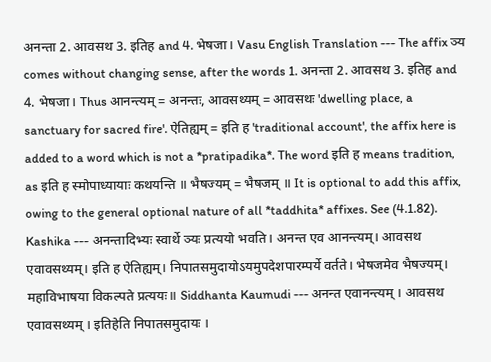अनन्ता 2. आवसथ 3. इतिह and 4. भेषजा। Vasu English Translation --- The affix ञ्य comes without changing sense, after the words 1. अनन्ता 2. आवसथ 3. इतिह and 4. भेषजा। Thus आनन्त्यम् = अनन्तः, आवसथ्यम् = आवसथः 'dwelling place, a sanctuary for sacred fire'. ऐतिह्यम् = इति ह 'traditional account', the affix here is added to a word which is not a *pratipadika*. The word इति ह means tradition, as इति ह स्मोपाध्यायाः कथयन्ति ॥ भैषज्यम् = भैषजम् ॥ It is optional to add this affix, owing to the general optional nature of all *taddhita* affixes. See (4.1.82). Kashika --- अनन्तादिभ्यः स्वार्थे ञ्यः प्रत्ययो भवति। अनन्त एव आनन्त्यम्। आवसथ एवावसथ्यम्। इति ह ऐतिह्यम्। निपातसमुदायोऽयमुपदेशपारम्पर्ये वर्तते। भेषजमेव भैषज्यम्। महाविभाषया विकल्पते प्रत्ययः॥ Siddhanta Kaumudi --- अनन्त एवानन्त्यम् । आवसथ एवावसथ्यम् । इतिहेति निपातसमुदायः ।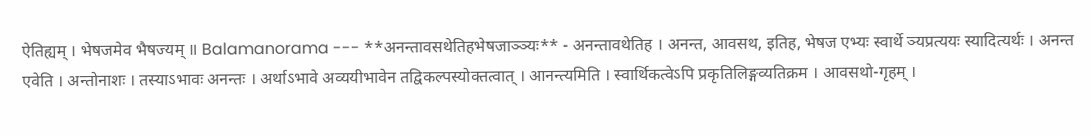ऐतिह्यम् । भेषजमेव भैषज्यम् ॥ Balamanorama --- **अनन्तावसथेतिहभेषजाञ्ञ्यः** - अनन्तावथेतिह । अनन्त, आवसथ, इतिह, भेषज एभ्यः स्वार्थे ञ्यप्रत्ययः स्यादित्यर्थः । अनन्त एवेति । अन्तोनाशः । तस्याऽभावः अनन्तः । अर्थाऽभावे अव्ययीभावेन तद्विकल्पस्योक्तत्वात् । आनन्त्यमिति । स्वार्थिकत्वेऽपि प्रकृतिलिङ्गव्यतिक्रम । आवसथो-गृहम् ।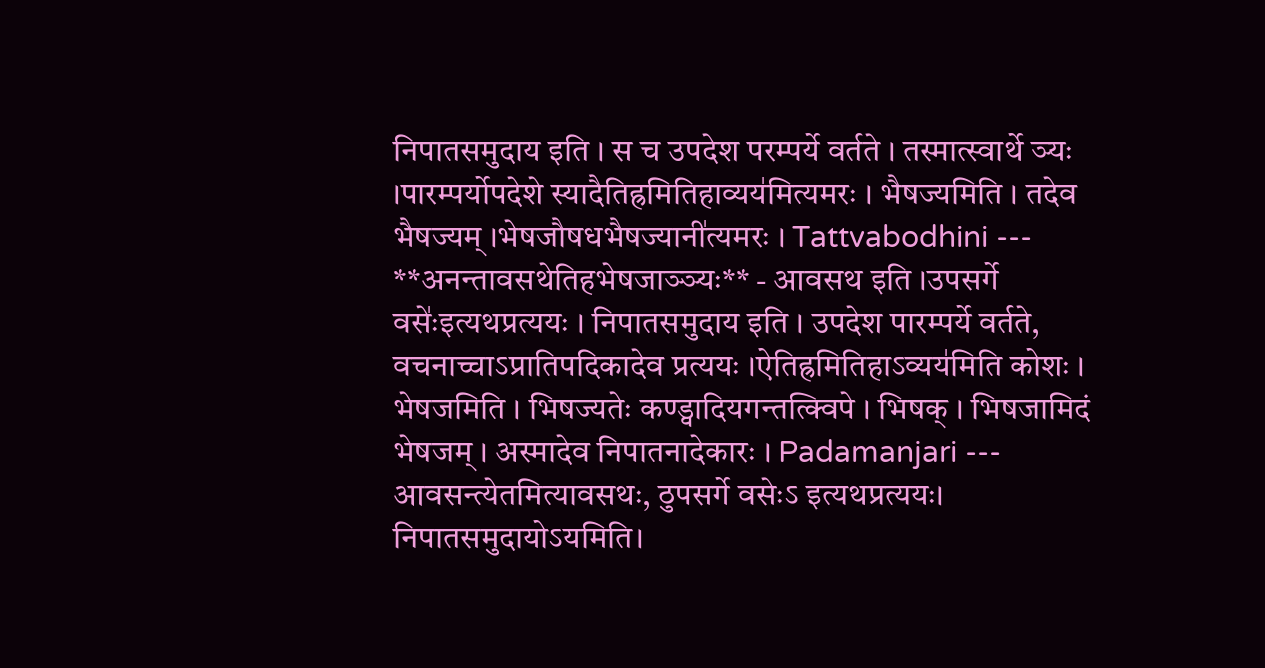निपातसमुदाय इति । स च उपदेश परम्पर्ये वर्तते । तस्मात्स्वार्थे ञ्यः ।पारम्पर्योपदेशे स्यादैतिह्रमितिहाव्यय॑मित्यमरः । भैषज्यमिति । तदेव भैषज्यम् ।भेषजौषधभैषज्यानी॑त्यमरः । Tattvabodhini --- **अनन्तावसथेतिहभेषजाञ्ञ्यः** - आवसथ इति ।उपसर्गे वसेः॑इत्यथप्रत्ययः । निपातसमुदाय इति । उपदेश पारम्पर्ये वर्तते, वचनाच्चाऽप्रातिपदिकादेव प्रत्ययः ।ऐतिह्रमितिहाऽव्यय॑मिति कोशः । भेषजमिति । भिषज्यतेः कण्ड्वादियगन्तत्क्विपे । भिषक् । भिषजामिदं भेषजम् । अस्मादेव निपातनादेकारः । Padamanjari --- आवसन्त्येतमित्यावसथः, ठुपसर्गे वसेःऽ इत्यथप्रत्ययः। निपातसमुदायोऽयमिति।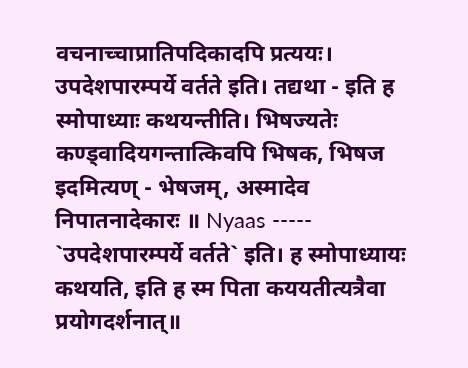वचनाच्चाप्रातिपदिकादपि प्रत्ययः। उपदेशपारम्पर्ये वर्तते इति। तद्यथा - इति ह स्मोपाध्याः कथयन्तीति। भिषज्यतेः कण्ड्वादियगन्तात्किवपि भिषक, भिषज इदमित्यण् - भेषजम्, अस्मादेव निपातनादेकारः ॥ Nyaas ----- `उपदेशपारम्पर्ये वर्तते` इति। ह स्मोपाध्यायः कथयति, इति ह स्म पिता कययतीत्यत्रैवा प्रयोगदर्शनात्॥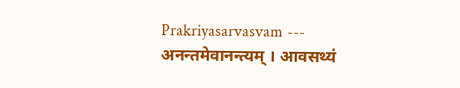Prakriyasarvasvam --- अनन्तमेवानन्त्यम् । आवसथ्यं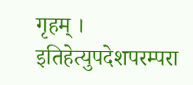गृहम् । इतिहेत्युपदेशपरम्परा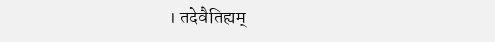। तदेवैतिह्यम्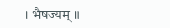। भैषज्यम् ॥